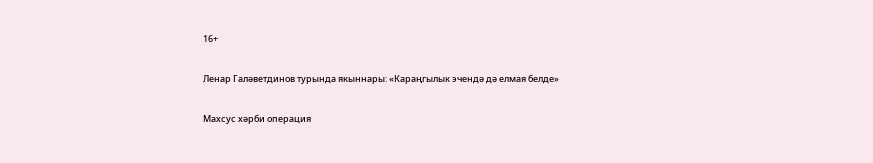16+

Ленар Галәветдинов турында якыннары: «Караңгылык эчендә дә елмая белде»

Махсус хәрби операция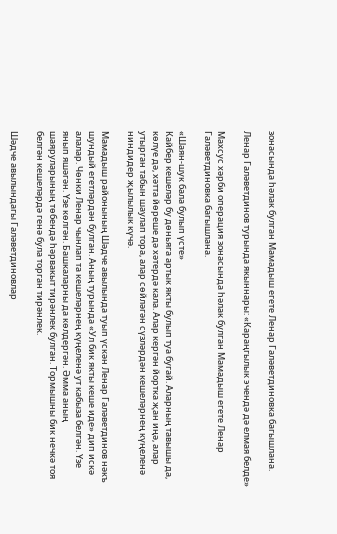зонасында һәлак булган Мамадыш егете Ленар Галәветдиновка багышлана.

Ленар Галәветдинов турында якыннары: «Караңгылык эчендә дә елмая белде»

Махсус хәрби операция зонасында һәлак булган Мамадыш егете Ленар Галәветдиновка багышлана.

«Шаян-шук бала булып үсте»
Кайбер кешеләр бу дөньяга артык якты булып туа бугай. Аларның тавышы да, көлүе дә, хәтта йөреше дә хәтердә кала. Алар кергән йортка җан иңә, алар утырган табын шаулап тора, алар сөйләгән сүзләрдән кешеләрнең күңеленә ниндидер җылылык күчә.

Мамадыш районының Шәдче авылында туып үскән Ленар Галәветдинов нәкъ шундый егетләрдән булган. Аның турында «Ул бик якты кеше иде» дип искә алалар. Чөнки Ленар чынлап та кешеләрнең күңеленә ут кабыза белгән. Үзе янып яшәгән. Үзе көлгән. Башкаларны да көлдергән. Әмма аның шаяруларының төбендә һәрвакыт тирәнлек булган. Тормышны бик нечкә тоя белгән кешеләрдә генә була торган тирәнлек.

Шәдче авылындагы Галәветдиновлар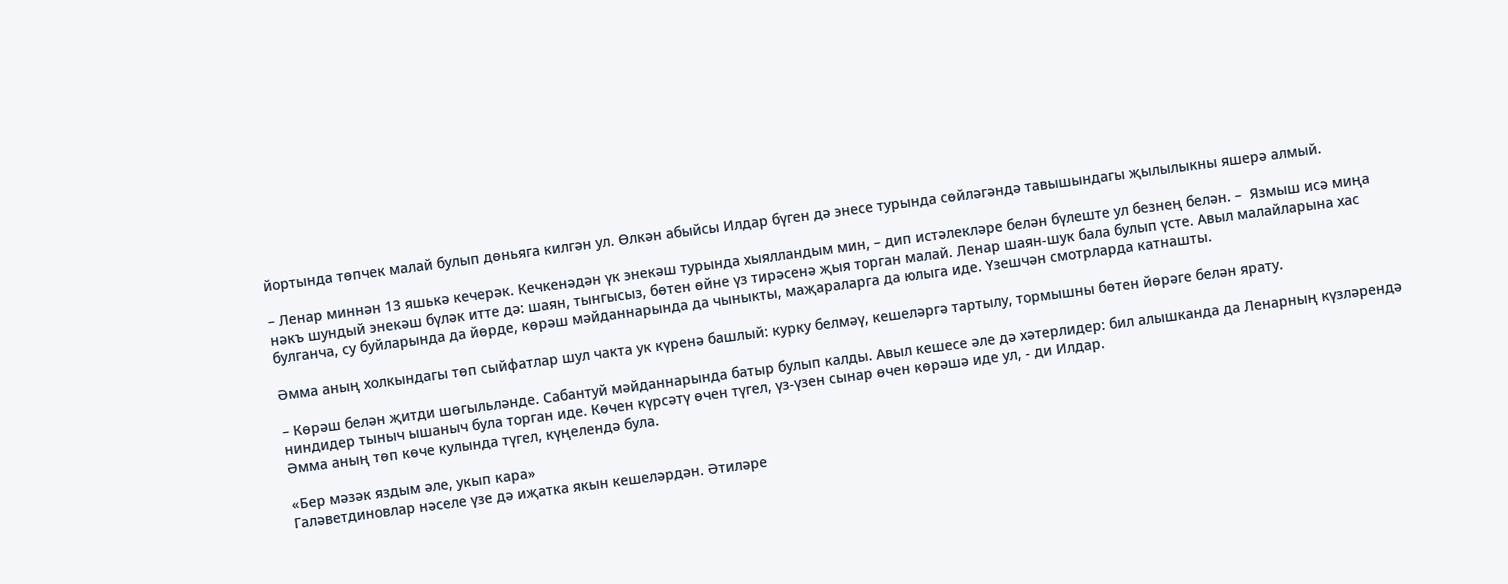йортында төпчек малай булып дөньяга килгән ул. Өлкән абыйсы Илдар бүген дә энесе турында сөйләгәндә тавышындагы җылылыкны яшерә алмый.

– Ленар миннән 13 яшькә кечерәк. Кечкенәдән үк энекәш турында хыялландым мин, – дип истәлекләре белән бүлеште ул безнең белән. –  Язмыш исә миңа нәкъ шундый энекәш бүләк итте дә: шаян, тынгысыз, бөтен өйне үз тирәсенә җыя торган малай. Ленар шаян-шук бала булып үсте. Авыл малайларына хас булганча, су буйларында да йөрде, көрәш мәйданнарында да чыныкты, маҗараларга да юлыга иде. Үзешчән смотрларда катнашты.

Әмма аның холкындагы төп сыйфатлар шул чакта ук күренә башлый: курку белмәү, кешеләргә тартылу, тормышны бөтен йөрәге белән ярату.

– Көрәш белән җитди шөгыльләнде. Сабантуй мәйданнарында батыр булып калды. Авыл кешесе әле дә хәтерлидер: бил алышканда да Ленарның күзләрендә ниндидер тыныч ышаныч була торган иде. Көчен күрсәтү өчен түгел, үз-үзен сынар өчен көрәшә иде ул, - ди Илдар.
Әмма аның төп көче кулында түгел, күңелендә була.

«Бер мәзәк яздым әле, укып кара»
Галәветдиновлар нәселе үзе дә иҗатка якын кешеләрдән. Әтиләре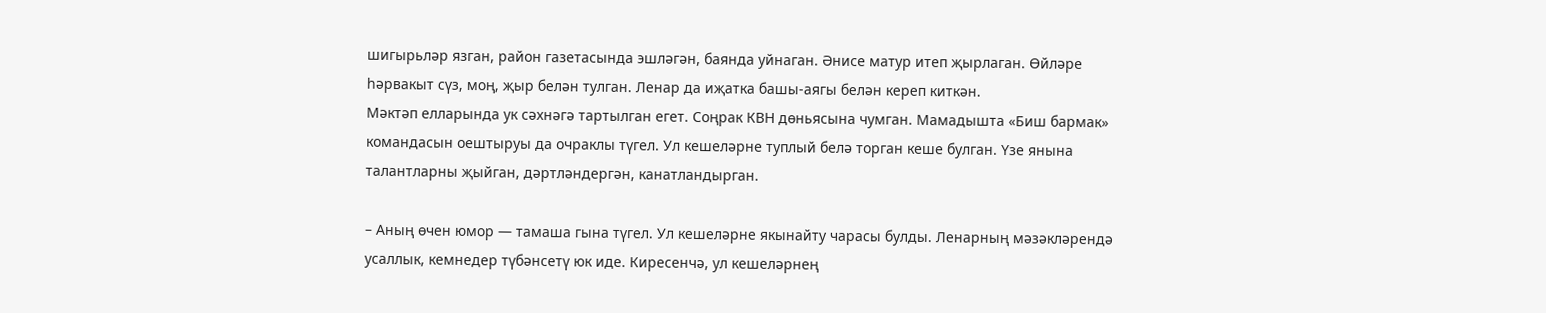шигырьләр язган, район газетасында эшләгән, баянда уйнаган. Әнисе матур итеп җырлаган. Өйләре һәрвакыт сүз, моң, җыр белән тулган. Ленар да иҗатка башы-аягы белән кереп киткән.
Мәктәп елларында ук сәхнәгә тартылган егет. Соңрак КВН дөньясына чумган. Мамадышта «Биш бармак» командасын оештыруы да очраклы түгел. Ул кешеләрне туплый белә торган кеше булган. Үзе янына талантларны җыйган, дәртләндергән, канатландырган.

– Аның өчен юмор — тамаша гына түгел. Ул кешеләрне якынайту чарасы булды. Ленарның мәзәкләрендә усаллык, кемнедер түбәнсетү юк иде. Киресенчә, ул кешеләрнең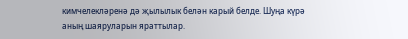кимчелекләренә дә җылылык белән карый белде. Шуңа күрә аның шаяруларын яраттылар.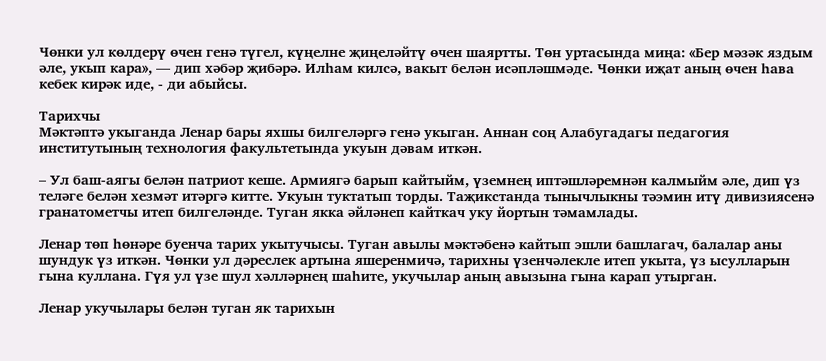Чөнки ул көлдерү өчен генә түгел, күңелне җиңеләйтү өчен шаяртты. Төн уртасында миңа: «Бер мәзәк яздым әле, укып кара», — дип хәбәр җибәрә. Илһам килсә, вакыт белән исәпләшмәде. Чөнки иҗат аның өчен һава кебек кирәк иде, - ди абыйсы.

Тарихчы
Мәктәптә укыганда Ленар бары яхшы билгеләргә генә укыган. Аннан соң Алабугадагы педагогия институтының технология факультетында укуын дәвам иткән.

– Ул баш-аягы белән патриот кеше. Армиягә барып кайтыйм, үземнең иптәшләремнән калмыйм әле, дип үз теләге белән хезмәт итәргә китте. Укуын туктатып торды. Таҗикстанда тынычлыкны тәэмин итү дивизиясенә гранатометчы итеп билгеләнде. Туган якка әйләнеп кайткач уку йортын тәмамлады.

Ленар төп һөнәре буенча тарих укытучысы. Туган авылы мәктәбенә кайтып эшли башлагач, балалар аны шундук үз иткән. Чөнки ул дәреслек артына яшеренмичә, тарихны үзенчәлекле итеп укыта, үз ысулларын гына куллана. Гүя ул үзе шул хәлләрнең шаһите, укучылар аның авызына гына карап утырган.

Ленар укучылары белән туган як тарихын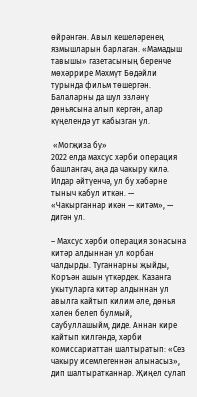өйрәнгән. Авыл кешеләренең язмышларын барлаган. «Мамадыш тавышы» газетасының беренче мөхәррире Мәхмүт Бөдәйли турында фильм төшергән. Балаларны да шул эзләнү дөньясына алып кергән, алар күңелендә ут кабызган ул.

 «Могҗиза бу»
2022 елда махсус хәрби операция башлангач, аңа да чакыру килә. Илдар әйтүенчә, ул бу хәбәрне тыныч кабул иткән. — «Чакырганнар икән — китәм», — дигән ул.

– Махсус хәрби операция зонасына китәр алдыннан ул корбан чалдырды. Туганнарны җыйды, Коръән ашын үткәрдек. Казанга укытуларга китәр алдыннан ул авылга кайтып килим әле, дөнья хәлен белеп булмый, саубуллашыйм, диде. Аннан кире кайтып килгәндә, хәрби комиссариаттан шалтыратып: «Сез чакыру исемлегеннән алынасыз», дип шалтыратканнар. Җиңел сулап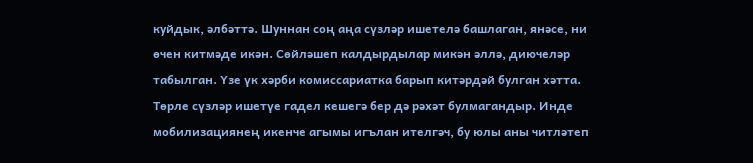куйдык, әлбәттә. Шуннан соң аңа сүзләр ишетелә башлаган, янәсе, ни өчен китмәде икән. Сөйләшеп калдырдылар микән әллә, диючеләр табылган. Үзе үк хәрби комиссариатка барып китәрдәй булган хәтта. Төрле сүзләр ишетүе гадел кешегә бер дә рәхәт булмагандыр. Инде мобилизациянең икенче агымы игълан ителгәч, бу юлы аны читләтеп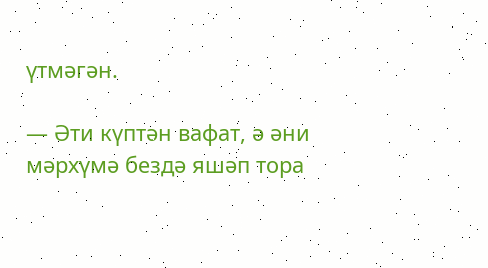үтмәгән.

— Әти күптән вафат, ә әни мәрхүмә бездә яшәп тора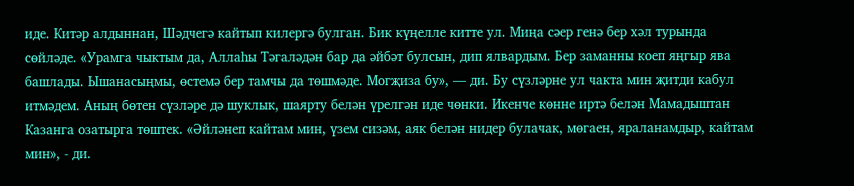иде. Китәр алдыннан, Шәдчегә кайтып килергә булган. Бик күңелле китте ул. Миңа сәер генә бер хәл турында сөйләде. «Урамга чыктым да, Аллаһы Тәгаләдән бар да әйбәт булсын, дип ялвардым. Бер заманны коеп яңгыр ява башлады. Ышанасыңмы, өстемә бер тамчы да төшмәде. Могҗиза бу», — ди. Бу сүзләрне ул чакта мин җитди кабул итмәдем. Аның бөтен сүзләре дә шуклык, шаярту белән үрелгән иде чөнки. Икенче көнне иртә белән Мамадыштан Казанга озатырга төштек. «Әйләнеп кайтам мин, үзем сизәм, аяк белән нидер булачак, мөгаен, яраланамдыр, кайтам мин», - ди.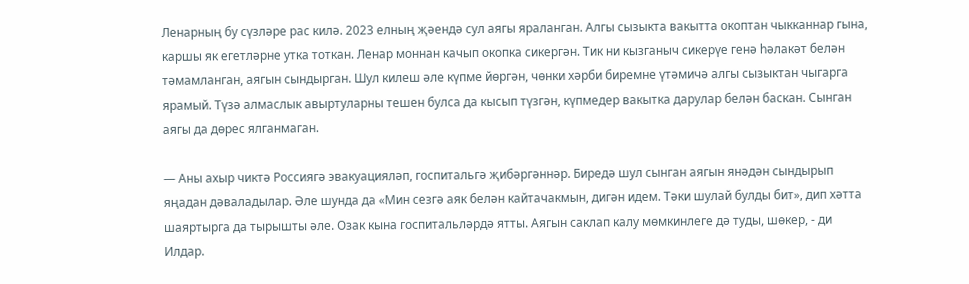Ленарның бу сүзләре рас килә. 2023 елның җәендә сул аягы яраланган. Алгы сызыкта вакытта окоптан чыкканнар гына, каршы як егетләрне утка тоткан. Ленар моннан качып окопка сикергән. Тик ни кызганыч сикерүе генә һәлакәт белән тәмамланган, аягын сындырган. Шул килеш әле күпме йөргән, чөнки хәрби биремне үтәмичә алгы сызыктан чыгарга ярамый. Түзә алмаслык авыртуларны тешен булса да кысып түзгән, күпмедер вакытка дарулар белән баскан. Сынган аягы да дөрес ялганмаган.

— Аны ахыр чиктә Россиягә эвакуацияләп, госпитальгә җибәргәннәр. Биредә шул сынган аягын янәдән сындырып яңадан дәваладылар. Әле шунда да «Мин сезгә аяк белән кайтачакмын, дигән идем. Тәки шулай булды бит», дип хәтта шаяртырга да тырышты әле. Озак кына госпитальләрдә ятты. Аягын саклап калу мөмкинлеге дә туды, шөкер, - ди Илдар.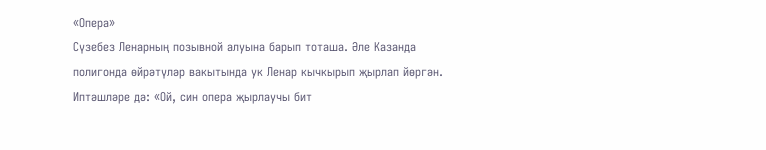«Опера»
Сүзебез Ленарның позывной алуына барып тоташа. Әле Казанда полигонда өйрәтүләр вакытында ук Ленар кычкырып җырлап йөргән. Иптәшләре дә: «Ой, син опера җырлаучы бит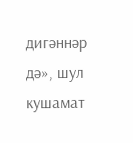дигәннәр дә», шул кушамат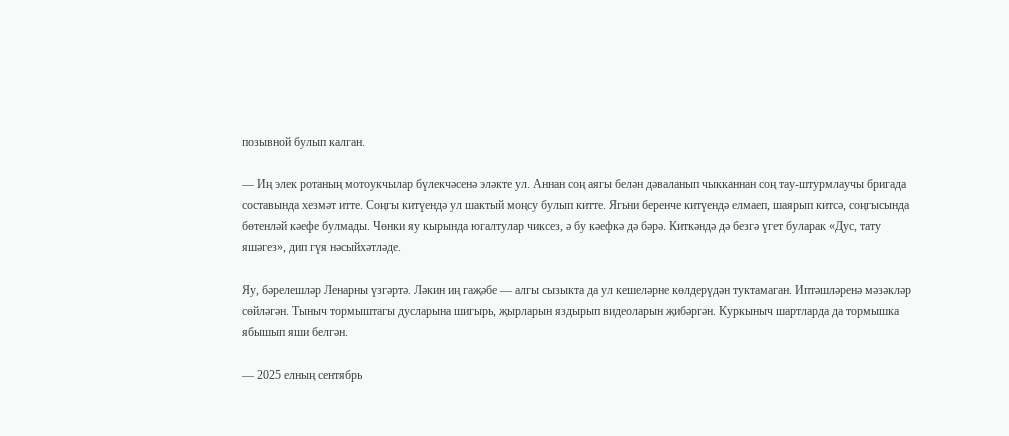позывной булып калган.

— Иң элек ротаның мотоукчылар бүлекчәсенә эләкте ул. Аннан соң аягы белән дәваланып чыкканнан соң тау-штурмлаучы бригада составында хезмәт итте. Соңгы китүендә ул шактый моңсу булып китте. Ягьни беренче китүендә елмаеп, шаярып китсә, соңгысында бөтенләй кәефе булмады. Чөнки яу кырында югалтулар чиксез, ә бу кәефкә дә бәрә. Киткәндә дә безгә үгет буларак «Дус, тату яшәгез», дип гүя нәсыйхәтләде.

Яу, бәрелешләр Ленарны үзгәртә. Ләкин иң гаҗәбе — алгы сызыкта да ул кешеләрне көлдерүдән туктамаган. Иптәшләренә мәзәкләр сөйләгән. Тыныч тормыштагы дусларына шигырь, җырларын яздырып видеоларын җибәргән. Куркыныч шартларда да тормышка ябышып яши белгән.

— 2025 елның сентябрь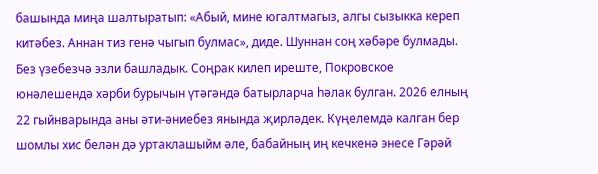башында миңа шалтыратып: «Абый, мине югалтмагыз, алгы сызыкка кереп китәбез. Аннан тиз генә чыгып булмас», диде. Шуннан соң хәбәре булмады. Без үзебезчә эзли башладык. Соңрак килеп иреште, Покровское юнәлешендә хәрби бурычын үтәгәндә батырларча һәлак булган. 2026 елның 22 гыйнварында аны әти-әниебез янында җирләдек. Күңелемдә калган бер шомлы хис белән дә уртаклашыйм әле, бабайның иң кечкенә энесе Гәрәй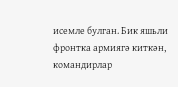исемле булган. Бик яшьли фронтка армиягә киткән, командирлар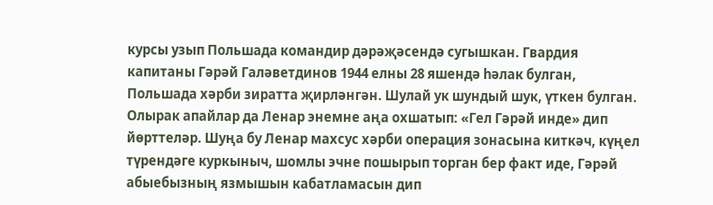курсы узып Польшада командир дәрәҗәсендә сугышкан. Гвардия капитаны Гәрәй Галәветдинов 1944 елны 28 яшендә һәлак булган, Польшада хәрби зиратта җирләнгән. Шулай ук шундый шук, үткен булган. Олырак апайлар да Ленар энемне аңа охшатып: «Гел Гәрәй инде» дип йөрттеләр. Шуңа бу Ленар махсус хәрби операция зонасына киткәч, күңел түрендәге куркыныч, шомлы эчне пошырып торган бер факт иде, Гәрәй абыебызның язмышын кабатламасын дип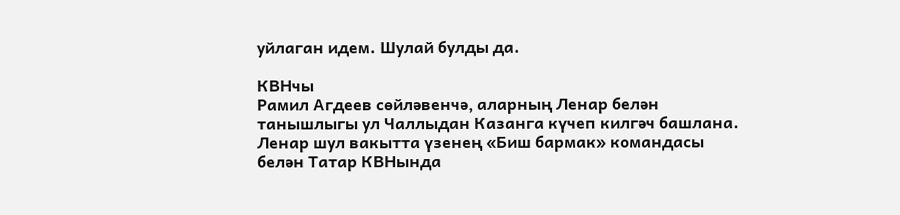уйлаган идем. Шулай булды да.

КВНчы
Рамил Агдеев сөйләвенчә, аларның Ленар белән танышлыгы ул Чаллыдан Казанга күчеп килгәч башлана. Ленар шул вакытта үзенең «Биш бармак» командасы белән Татар КВНында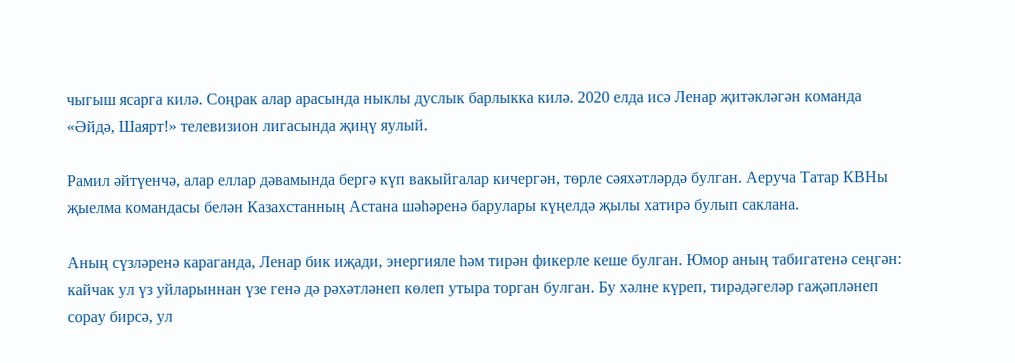чыгыш ясарга килә. Соңрак алар арасында ныклы дуслык барлыкка килә. 2020 елда исә Ленар җитәкләгән команда «Әйдә, Шаярт!» телевизион лигасында җиңү яулый.

Рамил әйтүенчә, алар еллар дәвамында бергә күп вакыйгалар кичергән, төрле сәяхәтләрдә булган. Аеруча Татар КВНы җыелма командасы белән Казахстанның Астана шәһәренә барулары күңелдә җылы хатирә булып саклана.

Аның сүзләренә караганда, Ленар бик иҗади, энергияле һәм тирән фикерле кеше булган. Юмор аның табигатенә сеңгән: кайчак ул үз уйларыннан үзе генә дә рәхәтләнеп көлеп утыра торган булган. Бу хәлне күреп, тирәдәгеләр гаҗәпләнеп сорау бирсә, ул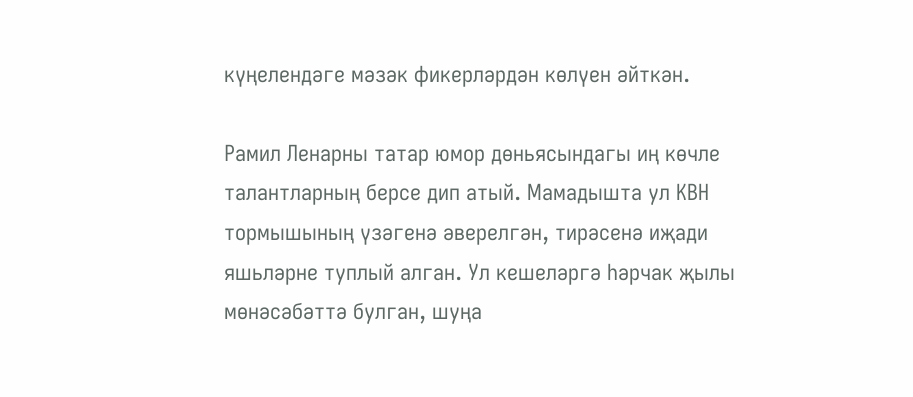күңелендәге мәзәк фикерләрдән көлүен әйткән.

Рамил Ленарны татар юмор дөньясындагы иң көчле талантларның берсе дип атый. Мамадышта ул КВН тормышының үзәгенә әверелгән, тирәсенә иҗади яшьләрне туплый алган. Ул кешеләргә һәрчак җылы мөнәсәбәттә булган, шуңа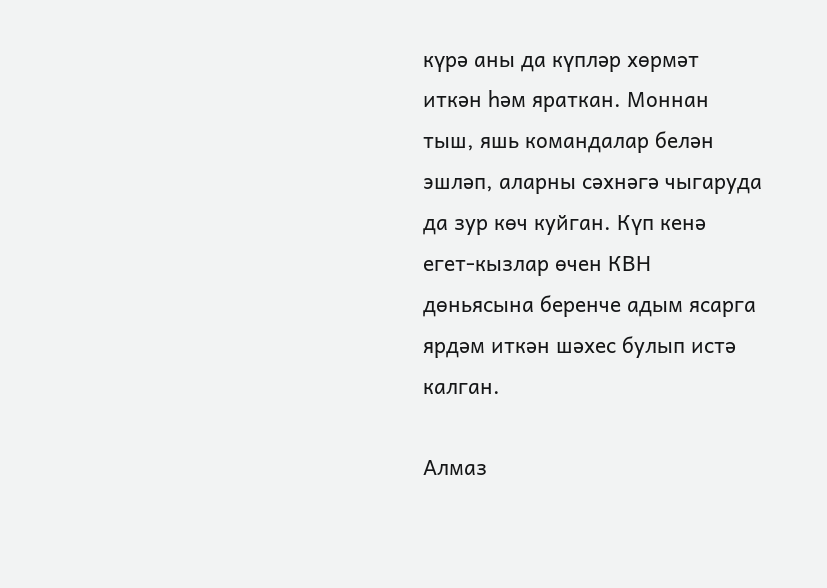күрә аны да күпләр хөрмәт иткән һәм яраткан. Моннан тыш, яшь командалар белән эшләп, аларны сәхнәгә чыгаруда да зур көч куйган. Күп кенә егет-кызлар өчен КВН дөньясына беренче адым ясарга ярдәм иткән шәхес булып истә калган.

Алмаз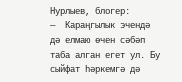Нурлыев, блогер:
—  Караңгылык эчендә дә елмаю өчен сәбәп таба алган егет ул. Бу сыйфат һәркемгә дә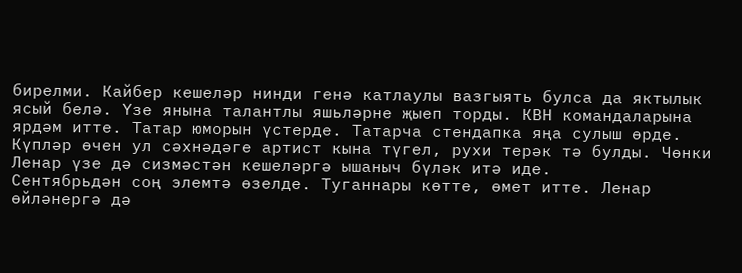бирелми. Кайбер кешеләр нинди генә катлаулы вазгыять булса да яктылык ясый белә. Үзе янына талантлы яшьләрне җыеп торды. КВН командаларына ярдәм итте. Татар юморын үстерде. Татарча стендапка яңа сулыш өрде. Күпләр өчен ул сәхнәдәге артист кына түгел, рухи терәк тә булды. Чөнки Ленар үзе дә сизмәстән кешеләргә ышаныч бүләк итә иде.
Сентябрьдән соң элемтә өзелде. Туганнары көтте, өмет итте. Ленар өйләнергә дә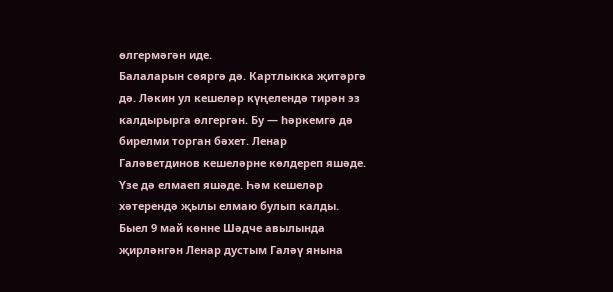өлгермәгән иде.
Балаларын сөяргә дә. Картлыкка җитәргә дә. Ләкин ул кешеләр күңелендә тирән эз калдырырга өлгергән. Бу — һәркемгә дә бирелми торган бәхет. Ленар Галәветдинов кешеләрне көлдереп яшәде. Үзе дә елмаеп яшәде. Һәм кешеләр хәтерендә җылы елмаю булып калды. Быел 9 май көнне Шәдче авылында җирләнгән Ленар дустым Галәү янына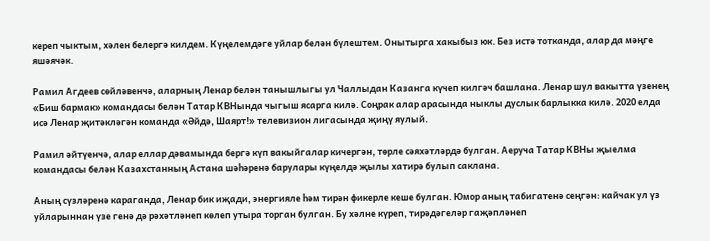кереп чыктым, хәлен белергә килдем. Күңелемдәге уйлар белән бүлештем. Онытырга хакыбыз юк. Без истә тотканда, алар да мәңге яшәячәк.

Рамил Агдеев сөйләвенчә, аларның Ленар белән танышлыгы ул Чаллыдан Казанга күчеп килгәч башлана. Ленар шул вакытта үзенең «Биш бармак» командасы белән Татар КВНында чыгыш ясарга килә. Соңрак алар арасында ныклы дуслык барлыкка килә. 2020 елда исә Ленар җитәкләгән команда «Әйдә, Шаярт!» телевизион лигасында җиңү яулый.

Рамил әйтүенчә, алар еллар дәвамында бергә күп вакыйгалар кичергән, төрле сәяхәтләрдә булган. Аеруча Татар КВНы җыелма командасы белән Казахстанның Астана шәһәренә барулары күңелдә җылы хатирә булып саклана.

Аның сүзләренә караганда, Ленар бик иҗади, энергияле һәм тирән фикерле кеше булган. Юмор аның табигатенә сеңгән: кайчак ул үз уйларыннан үзе генә дә рәхәтләнеп көлеп утыра торган булган. Бу хәлне күреп, тирәдәгеләр гаҗәпләнеп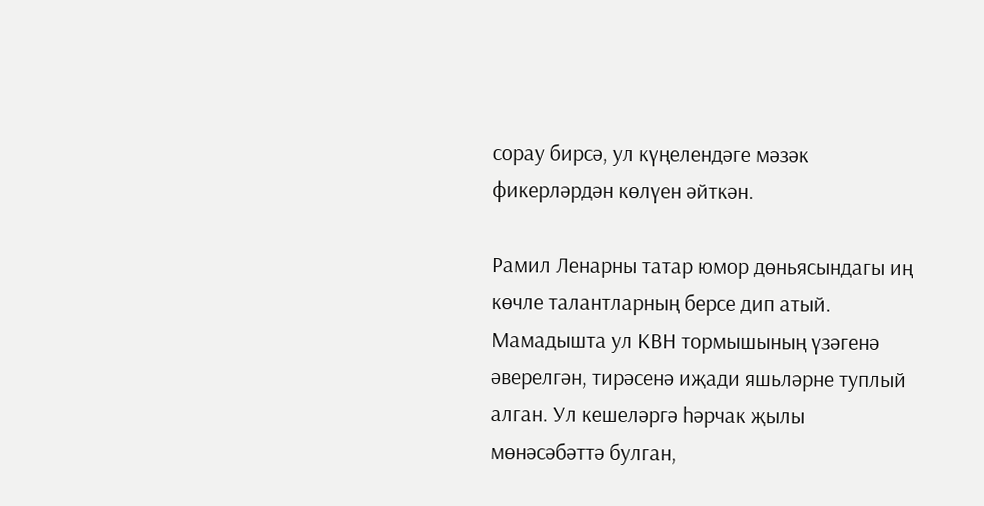сорау бирсә, ул күңелендәге мәзәк фикерләрдән көлүен әйткән.

Рамил Ленарны татар юмор дөньясындагы иң көчле талантларның берсе дип атый. Мамадышта ул КВН тормышының үзәгенә әверелгән, тирәсенә иҗади яшьләрне туплый алган. Ул кешеләргә һәрчак җылы мөнәсәбәттә булган,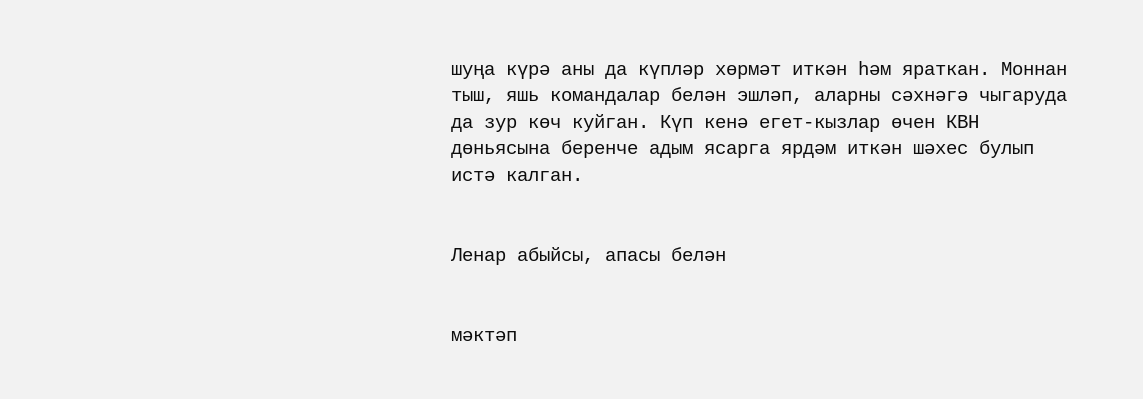шуңа күрә аны да күпләр хөрмәт иткән һәм яраткан. Моннан тыш, яшь командалар белән эшләп, аларны сәхнәгә чыгаруда да зур көч куйган. Күп кенә егет-кызлар өчен КВН дөньясына беренче адым ясарга ярдәм иткән шәхес булып истә калган.


Ленар абыйсы, апасы белән


мәктәп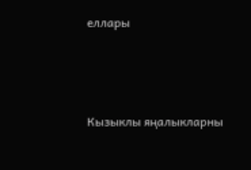еллары



Кызыклы яңалыкларны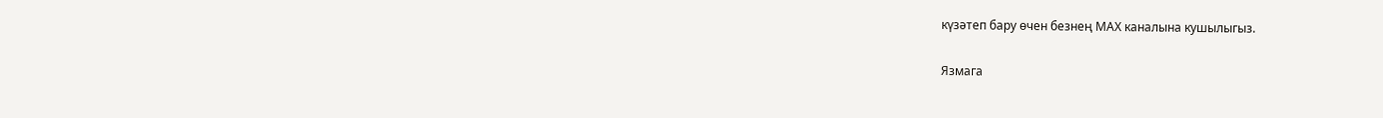күзәтеп бару өчен безнең МАХ каналына кушылыгыз.

Язмага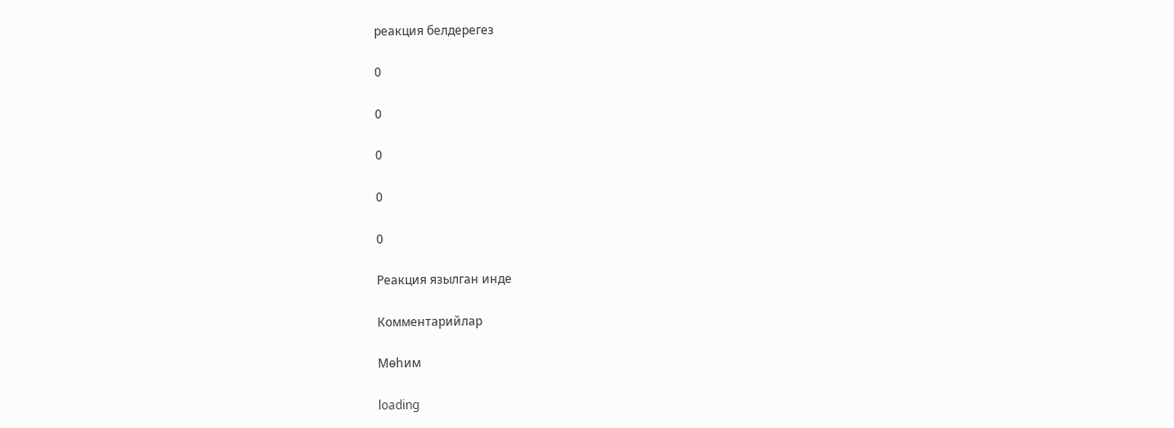реакция белдерегез

0

0

0

0

0

Реакция язылган инде

Комментарийлар

Мөһим

loading